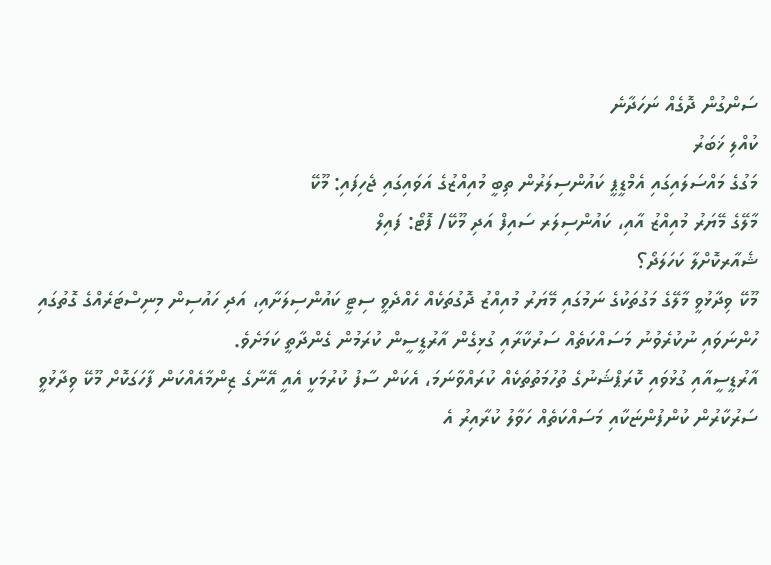ސަންގުން ދޮގެއް ނަހަދާނެ
ކުއްލި ޚަބަރު
މަގުގެ މައްސަލައިގައި އެމްޑީޕީ ކައުންސިލަރުން ތިބީ މުއިއްޒުގެ އަވައިގައި ޖެހިފައި: މޫކޭ
މާލޭގެ މޭޔަރު މުއިއްޒު އާއި، ކައުންސިލަރ ސައިފް އަދި މޫކޭ/ ފޮޓޯ: ފައިލް
ޝެއާރކޮށްލާ ކަހަލަދޯ؟
މޫކޭ ވިދާޅުވީ މާލޭގެ މަގުތަކުގެ ނަމުގައި މޭޔަރު މުއިއްޒު ދޮގުތަކެއް ހެއްދެވީ ސިޓީ ކައުންސިލަށާއި، އަދި ހައުސިން މިނިސްޓަރެއްގެ ގޮތުގައި ހުންނަވައި ނުކުރެވުނު މަސައްކަތެއް ސަރުކާރާއި ގުޅިގެން އާރުޑީސީން ކުރަމުން ގެންދާތީ ކަމަށެވެ.
އާރުޑީސީއާއި ގުޅުވައި ކޮރަޕްޝަނުގެ ތުހުމަތުތަކެއް ކުރައްވާނަމަ، އެކަން ސާފު ކުރުމަކީ އެއީ އޭނާގެ ޒިންމާއެއްކަން ފާހަގަކޮށް މޫކޭ ވިދާޅުވީ ސަރުކާރުން ކުންފުންޏަކާއި މަސައްކަތެއް ހަވާލު ކުރާއިރު އެ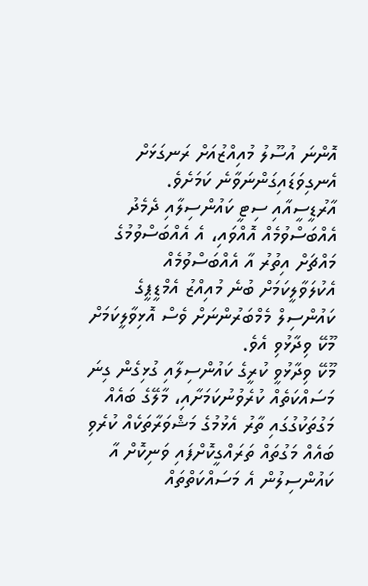އޮންނަ އުސޫލު މުއިއްޒުއަށް ރަނގަޅަށް އެނގިވަޑައިގަންނަވާނެ ކަމަށެވެ.
އާރުޑީސީއާއި ސިޓީ ކައުންސިލާއި ދެމެދު އެއްބަސްވުމެއް އޮއްވައި، އެ އެއްބަސްވުމުގެ މައްޗަށް އިތުރު އާ އެއްބަސްވުމެއް އެކުލަވާލީކަމަށް ބުނެ މުއިއްޒު އެމްޑީޕީގެ ކައުންސިލް މެމްބަރުންނަށް ވެސް އޮޅިވާލީކަމަށް މޫކޭ ވިދާޅުވި އެވެ.
މޫކޭ ވިދާޅުވީ ކުރީގެ ކައުންސިލާއި ގުޅިގެން ގިނަ މަސައްކަތެއް ކުރެވުނުކަމަށާއި، މާލޭގެ ބައެއް މަގުތަކުގުގައި ތާރު އެޅުމުގެ މަޝްވަރާތަކެއް ކުރެވި ބައެއް މަގުތައް ތަރައްގީކޮށްފައި ވަނިކޮށް އާ ކައުންސިލުން އެ މަސައްކަތްތައް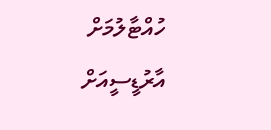ހުއްޓާލުމަށް އާރުޑީސީއަށް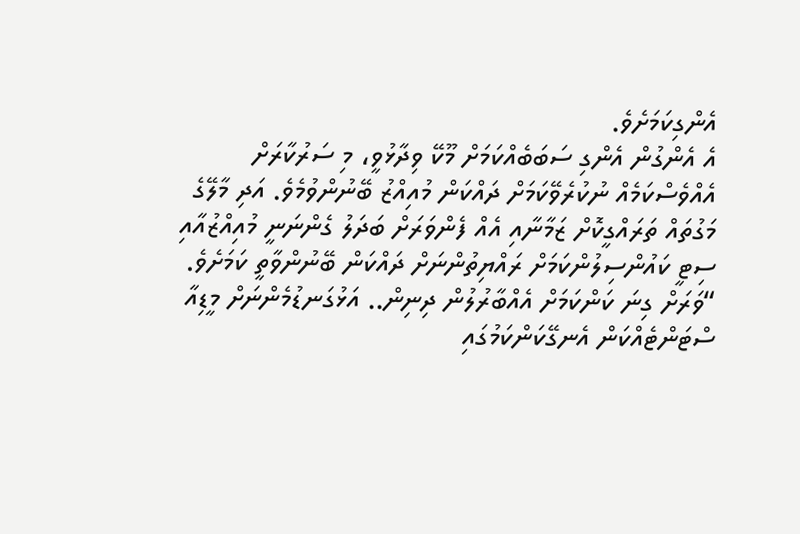އެންގިކަމަށެވެ.
އެ އެންގުން އެންގި ސަބަބެއްކަމަށް މޫކޭ ވިދާޅުވީ، މި ސަރުކާރަށް އެއްވެސްކަމެއް ނުކުރެވޭކަމަށް ދައްކަން މުއިއްޒު ބޭނުންވުމެވެ. އަދި މާލޭގެ މަގުތައް ތަރައްގީކޮށް ޒަމާނާއި އެއް ފެންވަރަށް ބަދަލު ގެންނަނީ މުއިއްޒުއާއި ސިޓީ ކައުންސިލުންކަމަށް ރައްޔިތުންނަށް ދައްކަން ބޭނުންވާތީ ކަމަށެވެ.
“ވަރަށް ގިނަ ކަންކަމަށް އެއްބާރުލުން ދިނިން.. އަޅުގަނޑުމެންނަށް މީޑިއާ ސްޓަންޓެއްކަން އެނގޭކަންކަމުގައި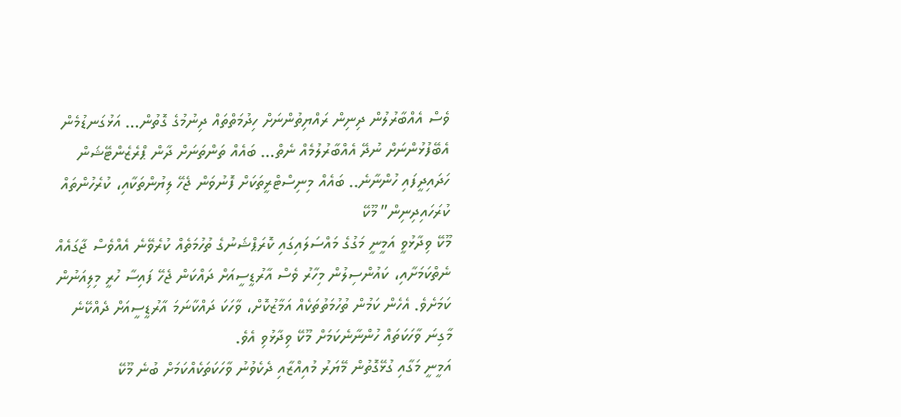ވެސް އެއްބާރުލުން ދިނިން ރައްޔިތުންނަށް ހިދުމަތްތައް ދިނުމުގެ ގޮތުން… އަޅުގަނޑުމެން އެބޭފުޅުންނަށް ނުދޭ އެއްބާރުލުމެއް ނެތް… ބައެއް ތަންތަނަށް ދާން ޕްރެޒެންޓޭޝަން ހަދައިދީފައި ހުންނާނެ.. ބައެއް މިނިސްޓްރީތަކަށް ފޮނުވަން ޖެހޭ ލިޔުންތަކާއި، ކުރެހުންތައް ކުރަހައިދިނިން” މޫކޭ
މޫކޭ ވިދާޅުވީ އަމީނީ މަގުގެ މައްސަލައިގައި ކޮރަޕްޝަނުގެ ތުހުމަތެއް ކުރެވޭނެ އެއްވެސް ޖާގައެއް ނެތްކަމަށާއި، ކައުންސިލުން މިހާރު ވެސް އާރުޑީސީއަށް ދައްކަން ޖެހޭ ފައިސާ ހުރީ މިލިއަނުން ކަމަށެވެ. އެހެން ކަމުން ތުހުމަތުތަކެއް އަމާޒުކޮށް، ވާހަކަ ދައްކާނަމަ އާރުޑީސީއަށް ދެއްކޭނެ މާގިނަ ވާހަކަތައް ހުންނާނެކަމަށް މޫކޭ ވިދާޅުވި އެވެ.
އަމީނީ މަގާއި ގުޅޭގޮތުން މޭޔަރު މުއިއްޒާއި ދެކެވުނު ވާހަކަތަކެއްކަމަށް ބުނެ މޫކޭ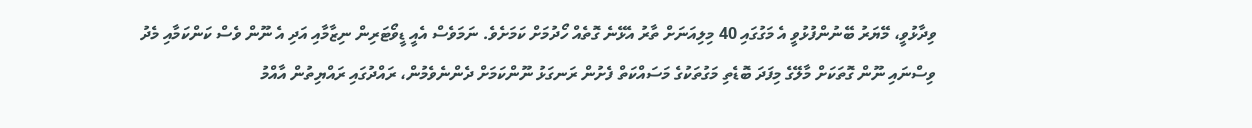ވިދާޅުވީ، މޭޔަރު ބޭނުންފުޅުވީ އެ މަގުގައި 40 މިލިއަނަށް ތާރު އެޅޭނެ ގޮތެއް ހޯދުމަށް ކަމަށެވެ. ނަމަވެސް އެއީ ޑީވޯޓަރިން ނިޒާމާއި އަދި އެ ނޫން ވެސް ކަންކަމާއި މެދު ވިސްނައި ނޫން ގޮތަކަށް މާލޭގެ މިފަދަ ބޮޑެތި މަގުތަކުގެ މަސައްކަތް ފެށުން ރަނގަޅު ނޫންކަމަށް ދެންނެވެމުން، ރައްދުގައި ރައްޔިތުން އާއްމު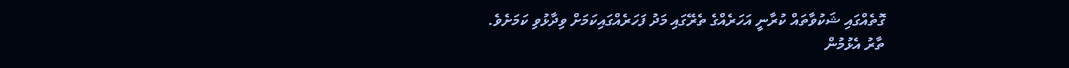ގޮތެއްގައި ޝަކުވާތައް ކުރާނީ އަހަރެއްގެ ތެރޭގައި މަދު ފަހަރެއްގައިކަމަށް ވިދާޅުވި ކަމަށެވެ.
ތާރު އެޅުމުން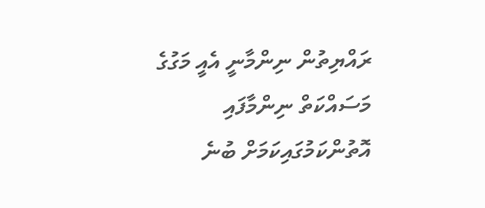ރައްޔިތުން ނިންމާނީ އެއީ މަގުގެ މަސައްކަތް ނިންމާފައި އޮތުންކަމުގައިކަމަށް ބުނެ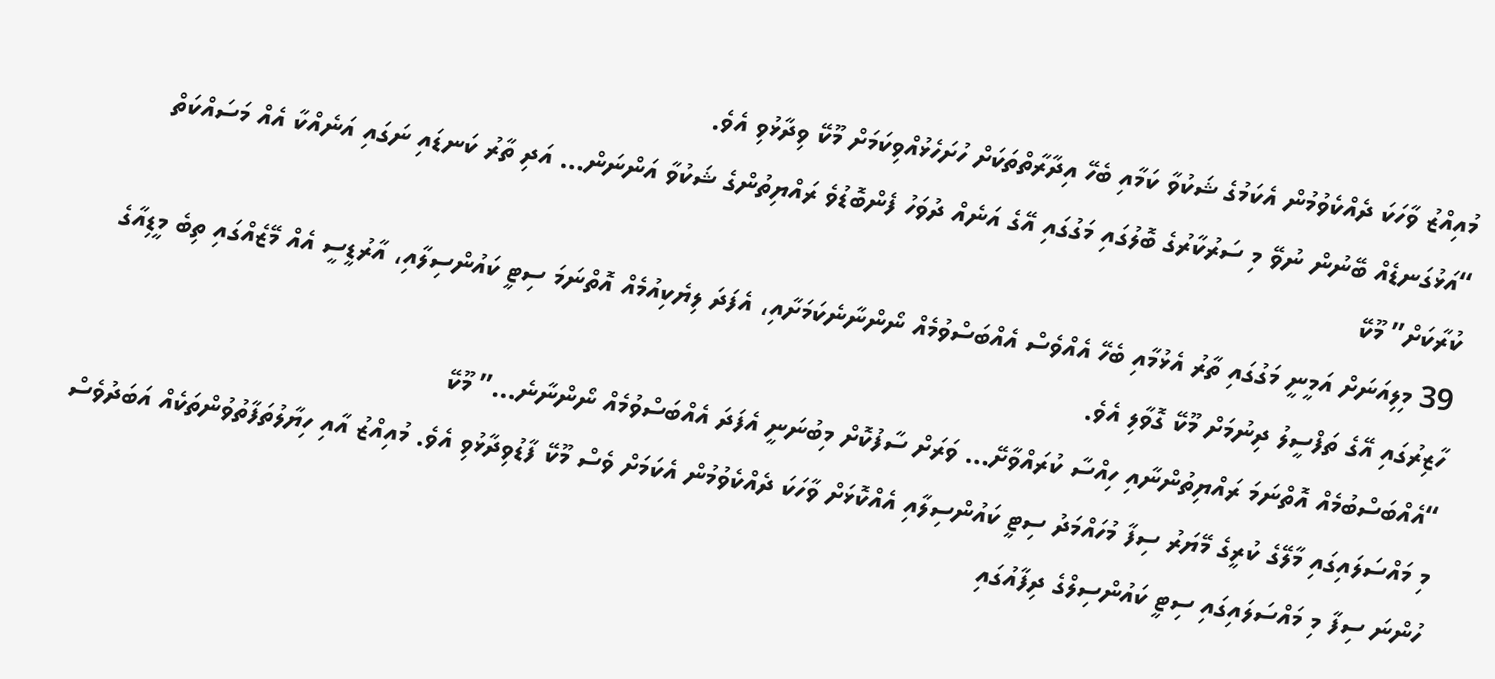މުއިއްޒު ވާހަކަ ދެއްކެވުމުން އެކަމުގެ ޝަކުވާ ކަމާއި ބެހޭ އިދާރާތްތަކަށް ހުށަހެޅުއްވިކަމަށް މޫކޭ ވިދާޅުވި އެވެ.
“އަޅުގަނޑެއް ބޭނުން ނުވޭ މި ސަރުކާރުގެ ބޮލުގައި މަގުގައި އޭގެ އަނެއް ދުވަހު ފެންބޮޑުވެ ރައްޔިތުންގެ ޝަކުވާ އަންނަން… އަދި ތާރު ކަނޑައި ނަގައި އަނެއްކާ އެއް މަސައްކަތް ކުރާކަށް” މޫކޭ
39 މިލިއަނަށް އަމީނީ މަގުގައި ތާރު އެޅުމާއި ބެހޭ އެއްވެސް އެއްބަސްވުމެއް ނޯންނާނެކަމަށާއި، އެފަދަ ލިޔެކިއުމެއް އޮތްނަމަ ސިޓީ ކައުންސިލާއި، އާރުޑީސީ އެއް މޭޒެއްގައި ތިބެ މީޑިއާގެ ހާޒިރުގައި އޭގެ ތަފްސީލު ދިނުމަށް މޫކޭ ގޮވާލި އެވެ.
“އެއްބަސްބުމެއް އޮތްނަމަ ރައްޔިތުންނާއި ހިއްސާ ކުރައްވާށޭ… ވަރަށް ސާފުކޮށް މިބުނަނީ އެފަދަ އެއްބަސްވުމެއް ނޯންނާނެ…” މޫކޭ
މި މައްސަލައިގައި މާލޭގެ ކުރީގެ މޭޔަރު ސިފާ މުހައްމަދު ސިޓީ ކައުންސިލާއި އެއްކޮޅަށް ވާހަކަ ދެއްކެވުމުން އެކަމަށް ވެސް މޫކޭ ފާޑުވިދާޅުވި އެވެ. މުއިއްޒު އާއި ހިޔާލުތަފާތުވުންތަކެއް އަބަދުވެސް ހުންނަ ސިފާ މި މައްސަލައިގައި ސިޓީ ކައުންސިލްގެ ދިފާއުގައި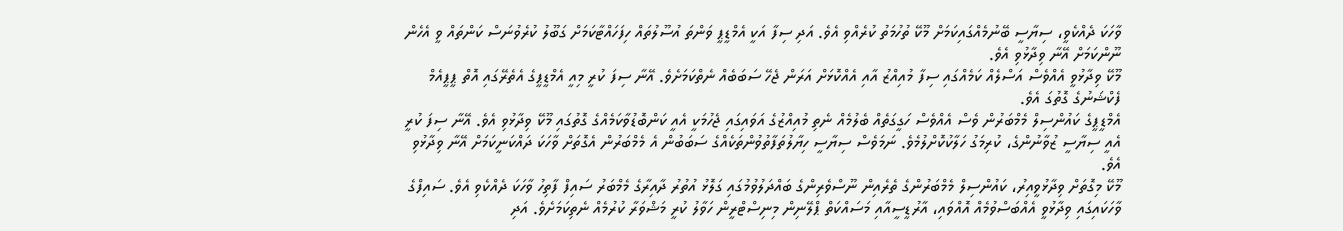ވާހަކަ ދެއްކެވީ، ސިޔާސީ ބޭނުމެއްގައިކަމަށް މޫކޭ ތުހުމަތު ކުރެއްވި އެވެ. އަދި ސިފާ އަކީ އެމްޑީޕީ ވަންތަ އުސޫލުތައް ހިފަހައްޓާކަމަށް ގަބޫލު ކުރެވުނަސް ކަންތައް ވީ އެހެން ނޫންކަމަށް އޭނާ ވިދާޅުވި އެވެ.
މޫކޭ ވިދާޅުވީ އެއްވެސް އަސްލެއް ކަމެއްގައި ސިފާ މުއިއްޒު އާއި އެއްކޮޅަށް އަރަން ޖެހޭ ސަބަބެއް ނެތްކަމަށެވެ. އޭނާ ސިފަ ކުރީ މިއީ އެމްޑީޕީގެ އެތެރޭގައި އޮތް ޕީޕީއެމް ފެކްޝަނުގެ ގޮތުގަ އެވެ.
އެމްޑީޕީގެ ކައުންސިލް މެމްބަރުން ވެސް އެއްވެސް ހަގީގަތެއް ބެލުމެއް ނެތި މުއިއްޒުގެ އަވައިގައި ޖެހުމަކީ އެއީ ކަންބޮޑުވާކަމެއްގެ ގޮތުގައި މޫކޭ ވިދާޅުވި އެވެ. އޭނާ ސިފަ ކުރީ އެއީ ސިޔާސީ ޒުވާނުންގެ، ކުރިމަގު ހަލާކުކޮށްލުމެވެ. ނަމަވެސް ސިޔާސީ ހިޔާލުތަފާތުވުންތަކެއްގެ ސަބަބުން އެ މެމްބަރުން އެގޮތަށް ވާހަކަ ދައްކަނީކަމަށް އޭނާ ވިދާޅުވި އެވެ.
މޫކޭ މިގޮތަށް ވިދާޅުވީއިރު، ކައުންސިލް މެމްބަރުންގެ ތެރެއިން ނޫސްވެރިންގެ ބައްދަލުވުމުގައި ގަލޮޅު އުތުރު ދާއިރާގެ މެމްބަރު ސައިފް ފާތިހު ވާހަކަ ދެއްކެވި އެވެ. ސައިފްގެ ވާހަކައިގައި ވިދާޅުވީ އެއްބަސްވުމެއް އޮއްވައި، އާރުޑީސީއާއި މަސައްކަތް ޕްލޭނިން މިނިސްޓްރީން ހަވާލު ކުރީ މަޝްވަރާ ކުރުމެއް ނެތިކަމަށެވެ. އަދި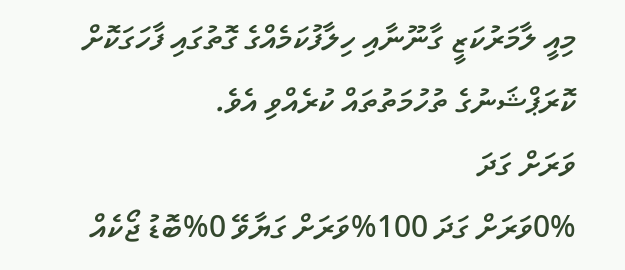މިއީ ލާމަރުކަޒީ ގާނޫނާއި ހިލާފުކަމެއްގެ ގޮތުގައި ފާހަގަކޮށް ކޮރަޕްޝަނުގެ ތުހުމަތުތައް ކުރެއްވި އެވެ.
ވަރަށް ގަދަ
0%ވަރަށް ގަދަ 100%ވަރަށް ގަޔާވޭ 0%ބޮޑު ޖޯކެއް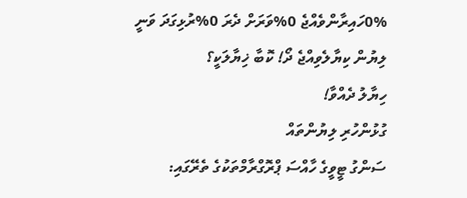0%ހައިރާންވެއްޖެ 0%ވަރަށް ދެރަ 0%ރުޅިގަދަ ވަނީ
ލިޔުން ކިޔާލެވިއްޖެ ދޯ! ކޮބާ ޚިޔާލަކީ؟
ހިޔާލު ދެއްވާ!
ގުޅުންހުރި ލިޔުންތައް
ސަންގު ޓީވީގެ ހާއްސަ ޕްރޮގްރާމްތަކުގެ ތެރޭގައި: